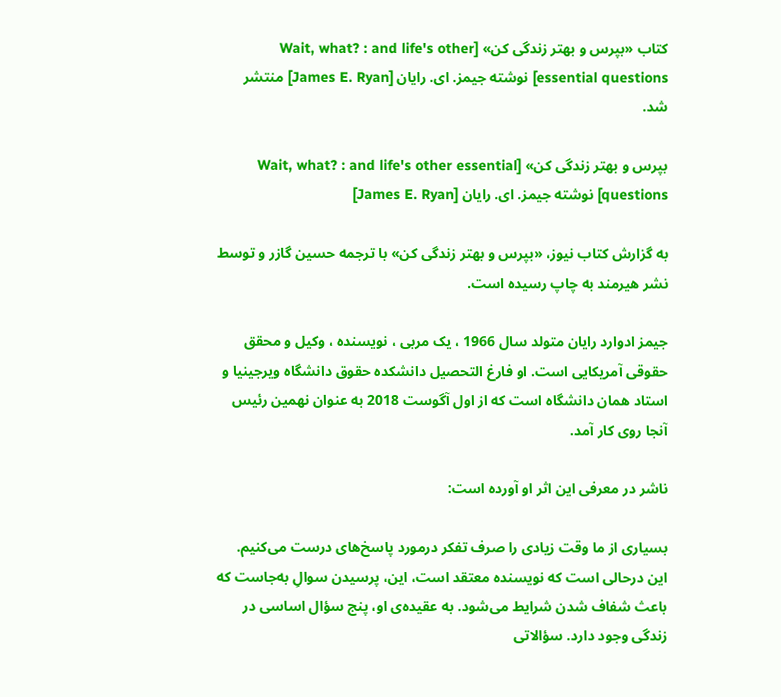کتاب «بپرس و بهتر زندگی کن» [Wait, what? : and life's other essential questions] نوشته جیمز. ای. رایان [James E. Ryan] منتشر شد.

بپرس و بهتر زندگی کن» [Wait, what? : and life's other essential questions] نوشته جیمز. ای. رایان [James E. Ryan]

به گزارش کتاب نیوز، «بپرس و بهتر زندگی کن» با ترجمه حسین گازر و توسط نشر هیرمند به چاپ رسیده است.

جیمز ادوارد رایان متولد سال 1966 ، یک مربی ، نویسنده ، وکیل و محقق حقوقی آمریکایی است. او فارغ التحصیل دانشکده حقوق دانشگاه ویرجینیا و استاد همان دانشگاه است که از اول آگوست 2018 به عنوان نهمین رئیس آنجا روی کار آمد.

ناشر در معرفی این اثر او آورده است:

بسیاری از ما وقت زیادی را صرف تفکر درمورد پاسخ‌های درست می‌کنیم. این درحالی است که نویسنده معتقد است، این، پرسیدن سوالِ به‌جاست که باعث شفاف شدن شرایط می‌شود. به عقیده‌ی او، پنج سؤال اساسی در زندگی وجود دارد. سؤالاتی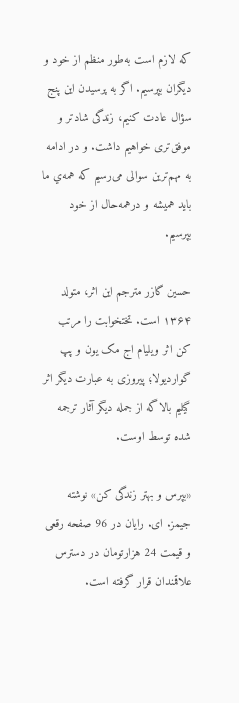که لازم است به‌طور منظم از خود و دیگران بپرسیم. اگر به پرسیدن این پنج سؤال عادت کنیم، زندگی شادتر و موفق‌تری خواهیم داشت. و در ادامه به مهم‌ترین سوالی می‌رسیم که همه‌ي ما باید همیشه و درهمه‌حال از خود بپرسیم.

حسین گازر مترجم این اثر، متولد ۱۳۶۴ است. تختخوابت را مرتب کن اثر ویلیام اج مک یون و پپ گواردیولا؛ پیروزی به عبارت دیگر اثر گیلیم بالاگه از جمله دیگر آثار ترجمه شده توسط اوست.

«بپرس و بهتر زندگی کن» نوشته جیمز. ای. رایان در 96 صفحه رقعی و قیمت 24 هزارتومان در دسترس علاقمندان قرار گرفته است.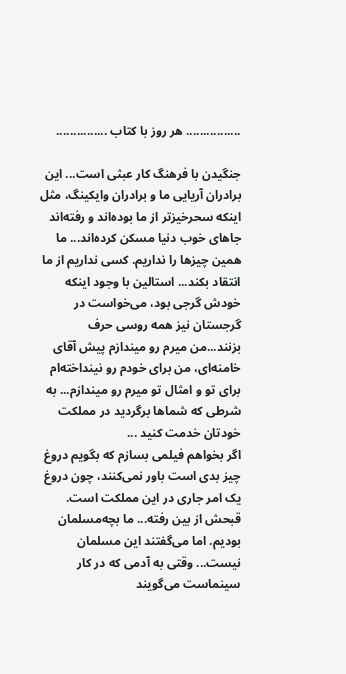................ هر روز با کتاب ...............

جنگیدن با فرهنگ کار عبثی است... این برادران آریایی ما و برادران وایکینگ، مثل اینکه سحرخیزتر از ما بوده‌اند و رفته‌اند جاهای خوب دنیا مسکن کرده‌اند... ما همین چیزها را نداریم. کسی نداریم از ما انتقاد بکند... استالین با وجود اینکه خودش گرجی بود، می‌خواست در گرجستان نیز همه روسی حرف بزنند...من میرم رو میندازم پیش آقای خامنه‌ای، من برای خودم رو نینداخته‌ام برای تو و امثال تو میرم رو میندازم... به شرطی که شماها برگردید در مملکت خودتان خدمت کنید ...
اگر بخواهم فیلمی بسازم که بگویم دروغ چیز بدی است باور نمی‌کنند، چون دروغ یک امر جاری در این مملکت است. قبحش از بین رفته... ما بچه‌مسلمان بودیم. اما می‌گفتند این مسلمان نیست... وقتی به آدمی که در کار سینماست می‌گویند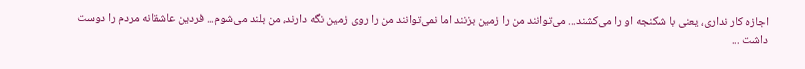اجازه کار نداری، یعنی با شکنجه او را می‌کشند... می‌توانند من را زمین بزنند اما نمی‌توانند من را روی زمین نگه دارند، من بلند می‌شوم... فردین عاشقانه مردم را دوست داشت ...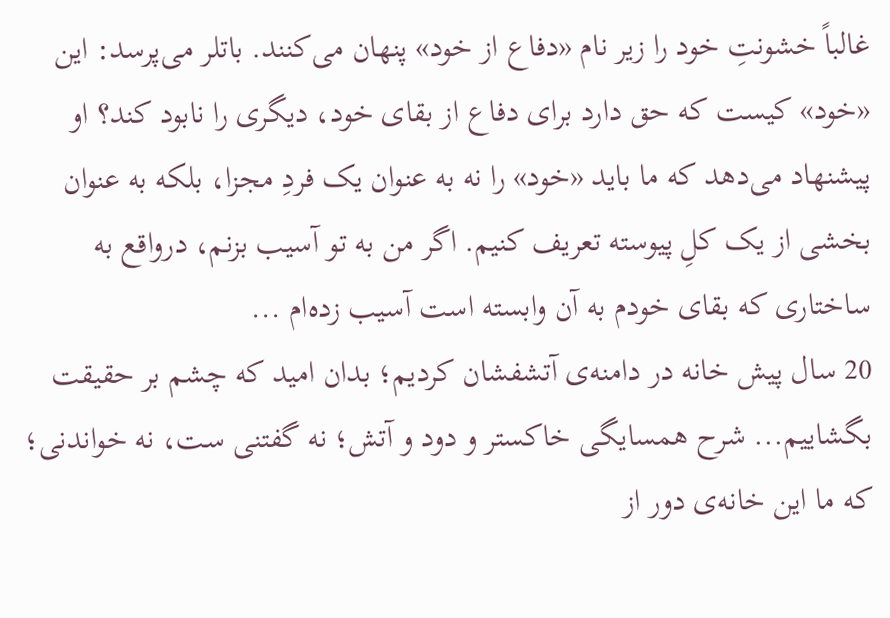غالباً خشونتِ خود را زیر نام «دفاع از خود» پنهان می‌کنند. باتلر می‌پرسد: این «خود» کیست که حق دارد برای دفاع از بقای خود، دیگری را نابود کند؟ او پیشنهاد می‌دهد که ما باید «خود» را نه به عنوان یک فردِ مجزا، بلکه به عنوان بخشی از یک کلِ پیوسته تعریف کنیم. اگر من به تو آسیب بزنم، درواقع به ساختاری که بقای خودم به آن وابسته است آسیب زده‌ام ...
20 سال پیش خانه در دامنه‌ی آتشفشان کردیم؛ بدان امید که چشم بر حقیقت بگشاییم... شرح همسایگی خاکستر و دود و آتش؛ نه گفتنی ست، نه خواندنی؛ که ما این خانه‌ی دور از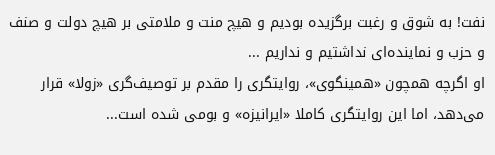نفت! به شوق و رغبت برگزیده بودیم و هیچ منت و ملامتی بر هیچ دولت و صنف و حزب و نماینده‌ای نداشتیم و نداریم ...
او اگرچه همچون «همینگوی»، روایتگری را مقدم بر توصیف‌گری «زولا» قرار می‌دهد، اما این روایتگری کاملا «ایرانیزه» و بومی شده است...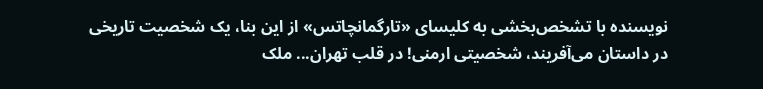نویسنده با تشخص‌بخشی به کلیسای «تارگمانچاتس» از این بنا، یک شخصیت تاریخی در داستان می‌آفریند، شخصیتی ارمنی! در قلب تهران... ملک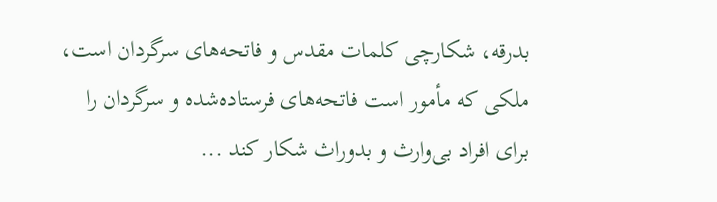بدرقه، شکارچی کلمات مقدس و فاتحه‌های سرگردان است، ملکی که مأمور است فاتحه‌های فرستاده‌شده و سرگردان را برای افراد بی‌وارث و بد‌وراث شکار کند ...